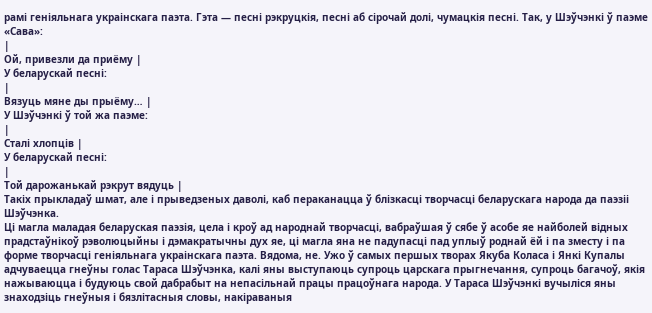рамі геніяльнага украінскага паэта. Гэта — песні рэкруцкія, песні аб сірочай долі, чумацкія песні. Так, у Шэўчэнкі ў паэме «Сава»:
|
Ой, привезли да приёму |
У беларускай песні:
|
Вязуць мяне ды прыёму… |
У Шэўчэнкі ў той жа паэме:
|
Сталі хлопців |
У беларускай песні:
|
Той дарожанькай рэкрут вядуць |
Такіх прыкладаў шмат, але і прыведзеных даволі, каб пераканацца ў блізкасці творчасці беларускага народа да паэзіі Шэўчэнка.
Ці магла маладая беларуская паэзія, цела і кроў ад народнай творчасці, вабраўшая ў сябе ў асобе яе найболей відных прадстаўнікоў рэволюцыйны і дэмакратычны дух яе, ці магла яна не падупасці пад уплыў роднай ёй і па зместу і па форме творчасці геніяльнага украінскага паэта. Вядома, не. Ужо ў самых першых творах Якуба Коласа і Янкі Купалы адчуваецца гнеўны голас Тараса Шэўчэнка, калі яны выступаюць супроць царскага прыгнечання, супроць багачоў, якія нажываюцца і будуюць свой дабрабыт на непасільнай працы працоўнага народа. У Тараса Шэўчэнкі вучыліся яны знаходзіць гнеўныя і бязлітасныя словы, накіраваныя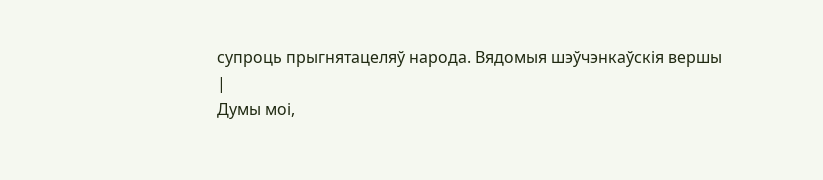супроць прыгнятацеляў народа. Вядомыя шэўчэнкаўскія вершы
|
Думы моі,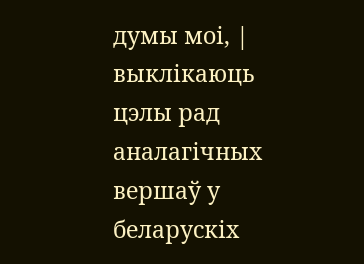думы моі, |
выклікаюць цэлы рад аналагічных вершаў у беларускіх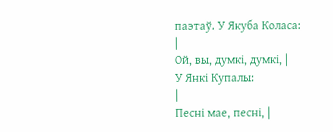паэтаў. У Якуба Коласа:
|
Ой, вы, думкі, думкі, |
У Янкі Купалы:
|
Песні мае, песні, |